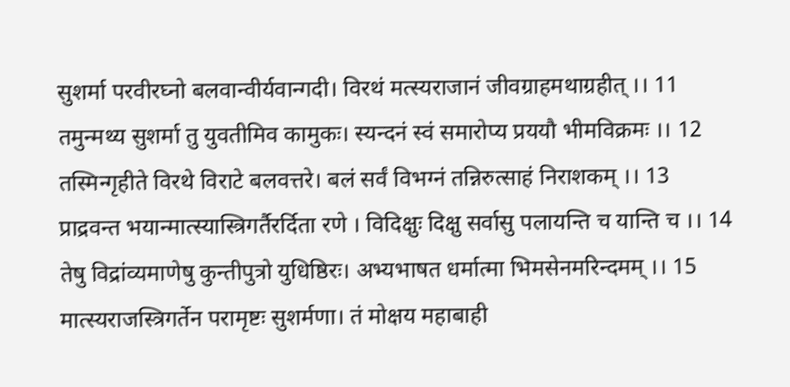सुशर्मा परवीरघ्नो बलवान्वीर्यवान्गदी। विरथं मत्स्यराजानं जीवग्राहमथाग्रहीत् ।। 11
तमुन्मथ्य सुशर्मा तु युवतीमिव कामुकः। स्यन्दनं स्वं समारोप्य प्रययौ भीमविक्रमः ।। 12
तस्मिन्गृहीते विरथे विराटे बलवत्तरे। बलं सर्वं विभग्नं तन्निरुत्साहं निराशकम् ।। 13
प्राद्रवन्त भयान्मात्स्यास्त्रिगर्तैरर्दिता रणे । विदिक्षुः दिक्षु सर्वासु पलायन्ति च यान्ति च ।। 14
तेषु विद्रांव्यमाणेषु कुन्तीपुत्रो युधिष्ठिरः। अभ्यभाषत धर्मात्मा भिमसेनमरिन्दमम् ।। 15
मात्स्यराजस्त्रिगर्तेन परामृष्टः सुशर्मणा। तं मोक्षय महाबाही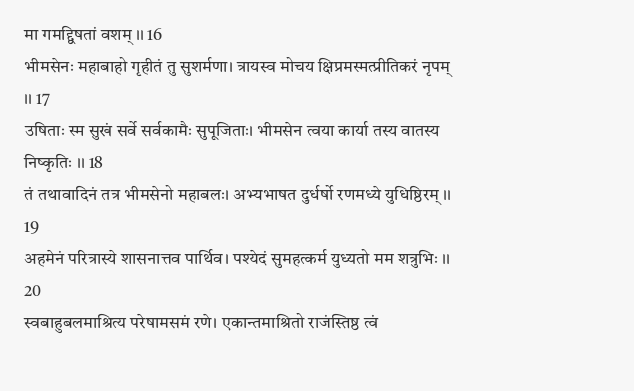मा गमद्द्विषतां वशम् ।। 16
भीमसेनः महाबाहो गृहीतं तु सुशर्मणा। त्रायस्व मोचय क्षिप्रमस्मत्प्रीतिकरं नृपम् ।। 17
उषिताः स्म सुखं सर्वे सर्वकामैः सुपूजिताः। भीमसेन त्वया कार्या तस्य वातस्य निष्कृतिः ।। 18
तं तथावादिनं तत्र भीमसेनो महाबलः। अभ्यभाषत दुर्धर्षो रणमध्ये युधिष्ठिरम् ।। 19
अहमेनं परित्रास्ये शासनात्तव पार्थिव। पश्येदं सुमहत्कर्म युध्यतो मम शत्रुभिः ।। 20
स्वबाहुबलमाश्रित्य परेषामसमं रणे। एकान्तमाश्रितो राजंस्तिष्ठ त्वं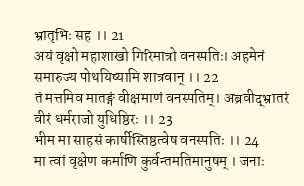भ्रातृभिः सह ।। 21
अयं वृक्षो महाशाखो गिरिमात्रो वनस्पतिः। अहमेनं समारुज्य पोथयिष्यामि शात्रवान् ।। 22
तं मत्तमिव मातङ्गं वीक्षमाणं वनस्पतिम्। अब्रवीद्भ्रातरं वीरं धर्मराजो युधिष्ठिरः ।। 23
भीम मा साहसं कार्षीस्तिष्ठत्वेष वनस्पतिः ।। 24
मा त्वां वृक्षेण कर्माणि कुर्वन्तमतिमानुषम् । जनाः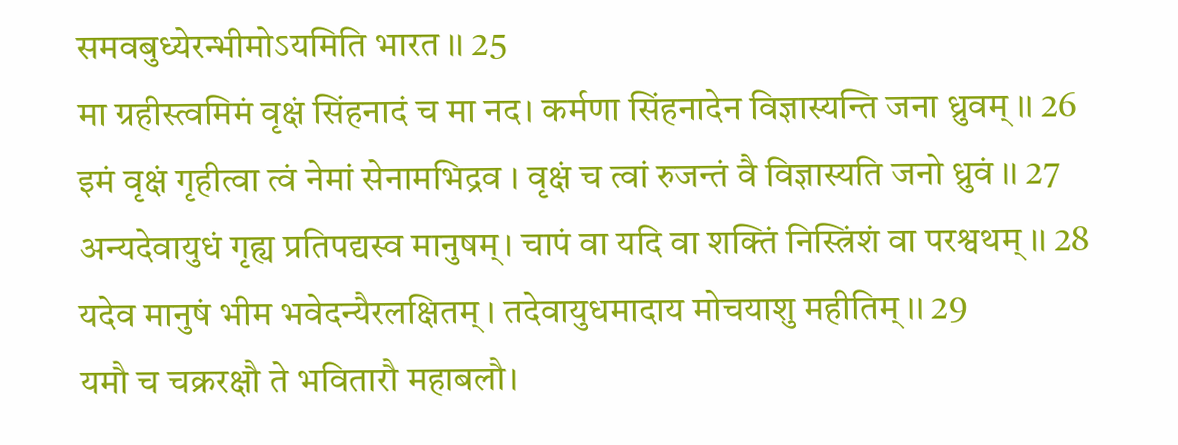समवबुध्येरन्भीमोऽयमिति भारत ।। 25
मा ग्रहीस्त्वमिमं वृक्षं सिंहनादं च मा नद। कर्मणा सिंहनादेन विज्ञास्यन्ति जना ध्रुवम् ।। 26
इमं वृक्षं गृहीत्वा त्वं नेमां सेनामभिद्रव । वृक्षं च त्वां रुजन्तं वै विज्ञास्यति जनो ध्रुवं ।। 27
अन्यदेवायुधं गृह्य प्रतिपद्यस्व मानुषम्। चापं वा यदि वा शक्तिं निस्त्रिंशं वा परश्वथम् ।। 28
यदेव मानुषं भीम भवेदन्यैरलक्षितम् । तदेवायुधमादाय मोचयाशु महीतिम् ।। 29
यमौ च चक्ररक्षौ ते भवितारौ महाबलौ।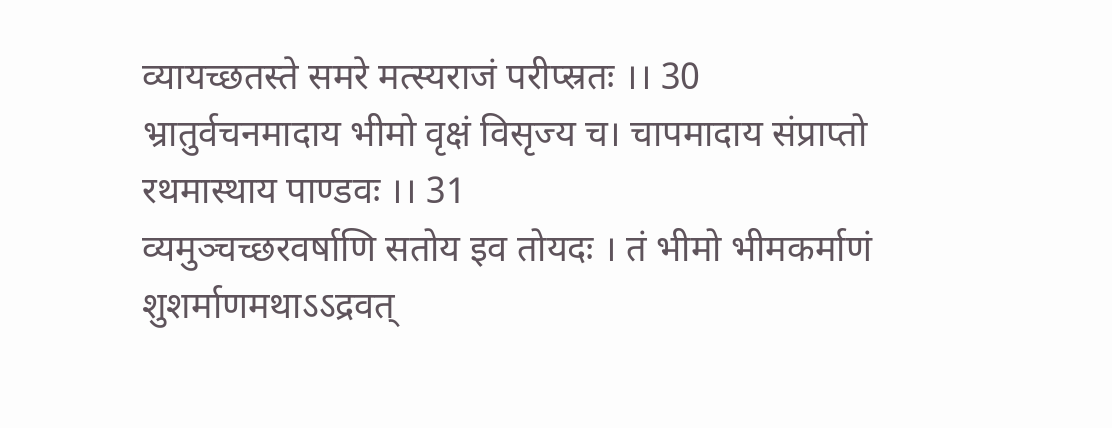व्यायच्छतस्ते समरे मत्स्यराजं परीप्स्रतः ।। 30
भ्रातुर्वचनमादाय भीमो वृक्षं विसृज्य च। चापमादाय संप्राप्तो रथमास्थाय पाण्डवः ।। 31
व्यमुञ्चच्छरवर्षाणि सतोय इव तोयदः । तं भीमो भीमकर्माणं शुशर्माणमथाऽऽद्रवत्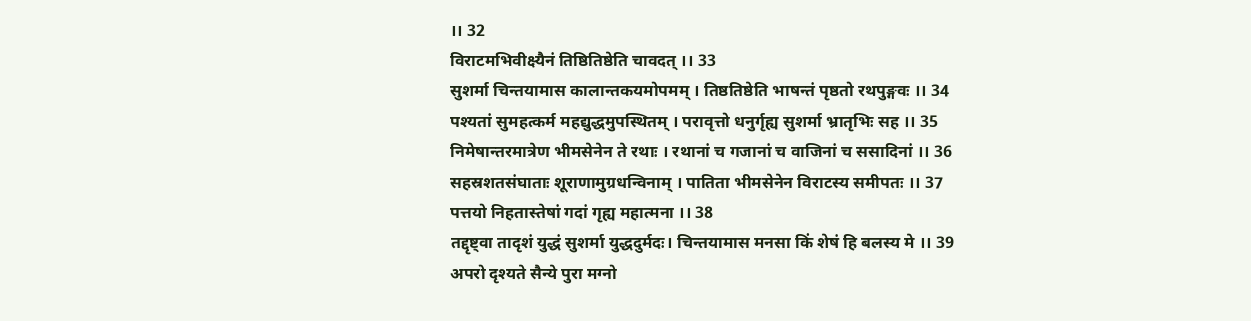।। 32
विराटमभिवीक्ष्यैनं तिष्ठितिष्ठेति चावदत् ।। 33
सुशर्मा चिन्तयामास कालान्तकयमोपमम् । तिष्ठतिष्ठेति भाषन्तं पृष्ठतो रथपुङ्गवः ।। 34
पश्यतां सुमहत्कर्म महद्युद्धमुपस्थितम् । परावृत्तो धनुर्गृह्य सुशर्मा भ्रातृभिः सह ।। 35
निमेषान्तरमात्रेण भीमसेनेन ते रथाः । रथानां च गजानां च वाजिनां च ससादिनां ।। 36
सहस्रशतसंघाताः शूराणामुग्रधन्विनाम् । पातिता भीमसेनेन विराटस्य समीपतः ।। 37
पत्तयो निहतास्तेषां गदां गृह्य महात्मना ।। 38
तद्दृष्ट्वा तादृशं युद्धं सुशर्मा युद्धदुर्मदः। चिन्तयामास मनसा किं शेषं हि बलस्य मे ।। 39
अपरो दृश्यते सैन्ये पुरा मग्नो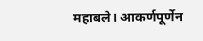महाबले। आकर्णपूर्णेन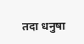तदा धनुषा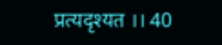प्रत्यदृश्यत ।। 40